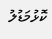ކޮޅުމަޑުލު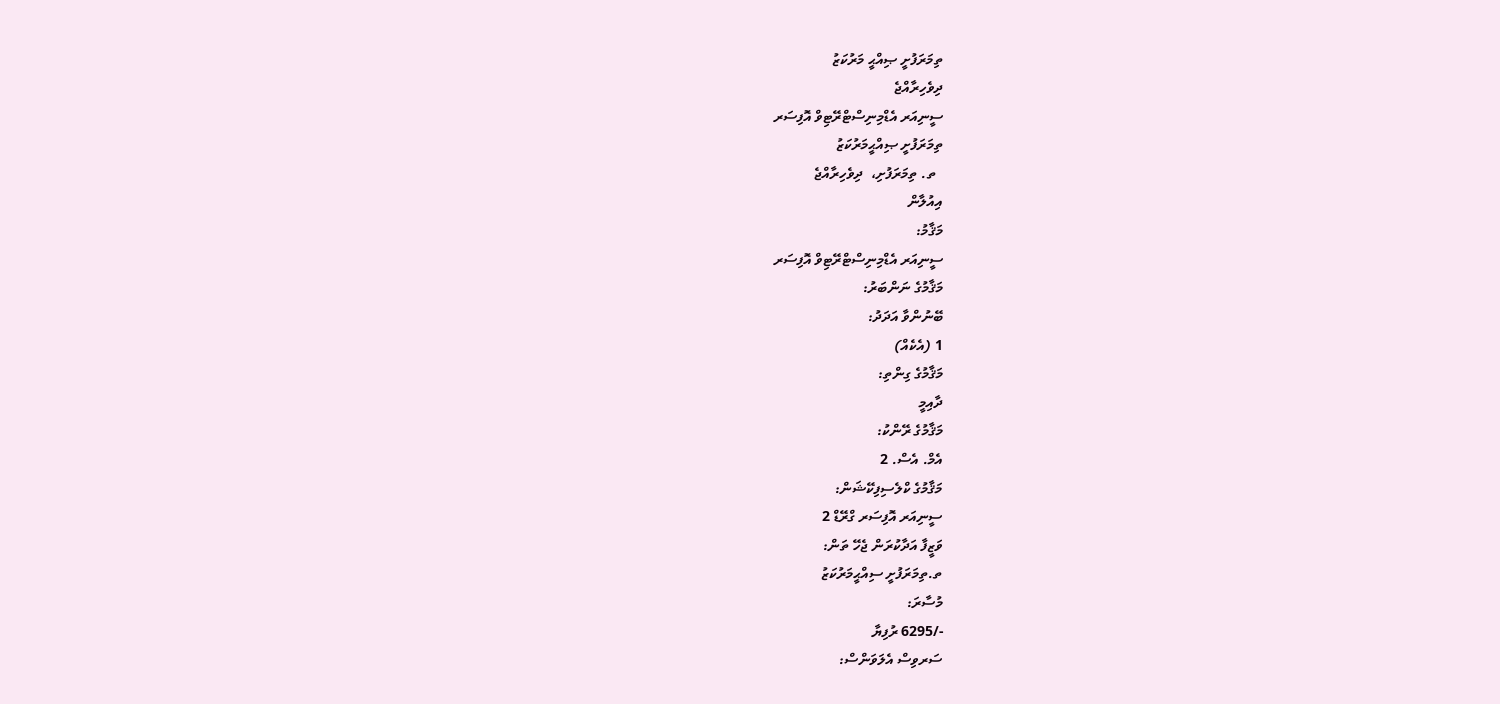ތިމަރަފުށީ ޞިއްޙީ މަރުކަޒު
ދިވެހިރާއްޖެ
ސީނިއަރ އެޑްމިނިސްޓްރޭޓިވް އޮފިސަރ
ތިމަރަފުށީ ޞިއްޙީމަރުކަޒު
  ތ. ތިމަރަފުށި،  ދިވެހިރާއްޖެ
އިއުލާން
މަޤާމު:
ސީނިއަރ އެޑްމިނިސްޓްރޭޓިވް އޮފިސަރ
މަޤާމުގެ ނަންބަރު:
ބޭނުންވާ އަދަދު:
1 (އެކެއް)
މަޤާމުގެ ގިންތި:
ދާއިމީ
މަޤާމުގެ ރޭންކު:
އެމް. އެސް. 2
މަޤާމުގެ ކްލެސިފިކޭޝަން:
ސީނިއަރ އޮފިސަރ ގްރޭޑް 2
ވަޒީފާ އަދާކުރަން ޖެހޭ ތަން:
ތ.ތިމަރަފުށީ ސިއްޙީމަރުކަޒު
މުސާރަ:
-/6295 ރުފިޔާ
ސަރވިސް އެލަވަންސް: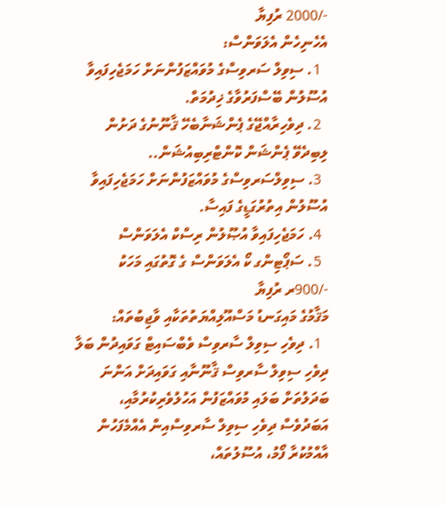-/2000 ރުފިޔާ
އެހެނިހެން އެލަވަންސް:
  1. ސިވިލް ސަރވިސްގެ މުވައްޒަފުންނަށް ހަމަޖެހިފައިވާ އުސޫލުން ބޭސްފަރުވާގެ ޚިދުމަތް.
  2. ދިވެހިރާއްޖޭގެ ޕެންޝަނާބެހޭ ޤާނޫނުގެ ދަށުން ލިބިދެވޭ ޕެންޝަން ކޮންޓްރިބިއުޝަން..
  3. ސިވިލްސަރވިސްގެ މުވައްޒަފުންނަށް ހަމަޖެހިފައިވާ އުސޫލުން އިތުރުގަޑީގެ ފައިސާ.
  4. ހަމަޖެހިފައިވާ އުޞޫލުން ރިސްކް އެލަވަންސް
  5. ސަޕޯޓިންގ ކޯ އެލަވަންސް ގެ ގޮތުގައި މަހަކު -/900ރ ރުފިޔާ
މަޤާމުގެ މައިގަނޑު މަސްއޫލިއްޔަތުތަކާއި ވާޖިބުތައް:
  1. ދިވެހި ސިވިލް ސާރވިސް ވެބްސައިޓް ގަވައިދުން ބަލާ ދިވެހި ސިވިލް ސާރވިސް ޤާނޫނާއި ގަވައިދަށް އަންނަ ބަދަލުތަށް ބަލައި މުވައްޒަފުން އަހުލުވެރިކުރުމާއި، އަބަދުވެސް ދިވެހި ސިވިލް ސާރވިސްއިން އެއްމެފަހުން އާއްމުކުރާ ފޯމު، އުސޫލުތައް،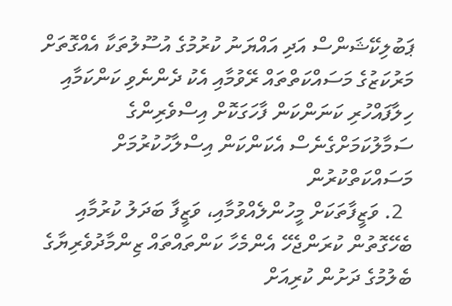ޕަބުލިކޭޝަންސް އަދި އައްޔަނު ކުރުމުގެ އުސޫލުތަކާ އެއްގޮތަށް މަރުކަޒުގެ މަސައްކަތްތައް ރޭވުމާއި އެކު ދެންނެވި ކަންކަމާއި ހިލާފައްހުރި ކަނަންކަން ފާހަގަކޮށް އިސްވެރިންގެ ސަމާލުކަމަށްގެނެސް އެކަންކަން އިސްލާހުކުރުމަށް މަސައްކަތްކުރުން
  2. ވަޒީފާތަކަށް މީހުންލެއްވުމާއި، ވަޒީފާ ބަދަލު ކުރުމާއި ބެހޭގޮތުން ކުރަންޖެހޭ އެންމެހާ ކަންތައްތައް ޒިންމާދުވެރިޔާގެ ބެލުމުގެ ދަށުން ކުރިއަށް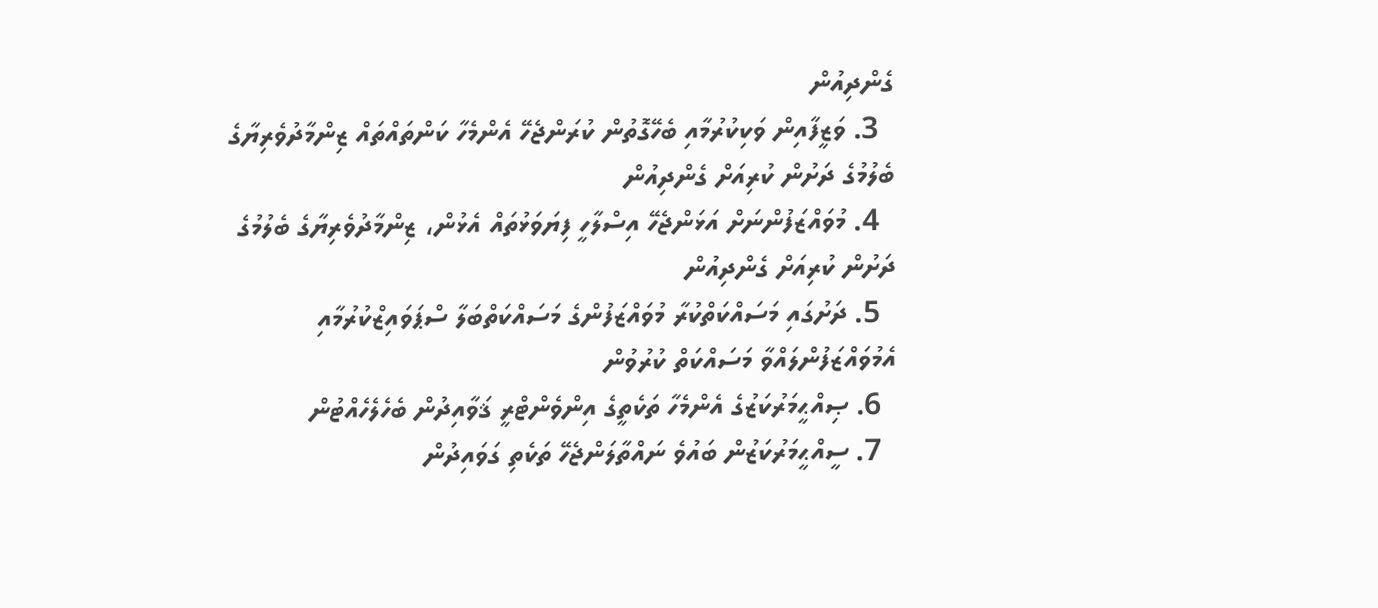ގެންދިއުން
  3. ވަޒީފާއިން ވަކިކުރުމާއި ބެހޭގޮތުން ކުރަންޖެހޭ އެންމެހާ ކަންތައްތައް ޒިންމާދުވެރިޔާގެ ބެލުމުގެ ދަށުން ކުރިއަށް ގެންދިއުން
  4. މުވައްޒަފުންނަށް އަޅަންޖެހޭ އިސްލާހީ ފިޔަވަޅުތައް އެޅުން، ޒިންމާދުވެރިޔާގެ ބެލުމުގެ ދަށުން ކުރިއަށް ގެންދިއުން
  5. ދަށުގައި މަސައްކަތްކުރާ މުވައްޒަފުންގެ މަސައްކަތްބަލާ ސްޕަވައިޒްކުރުމާއި އެމުވައްޒަފުންލައްވާ މަސައްކަތް ކުރުވުން
  6. ޞިއްޙީމަރުކަޒުގެ އެންމެހާ ތަކެތީގެ އިންވެންޓްރީ ޤަވާއިދުން ބެހެލެހެއްޓުން
  7. ސީއްޙީމަރުކަޒުން ބައުވެ ނައްތާލަންޖެހޭ ތަކެތި ގަވައިދުން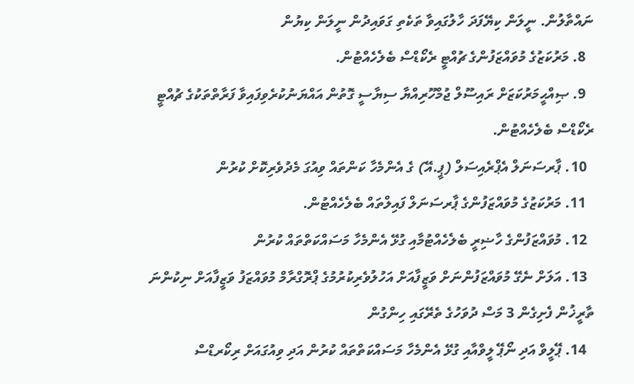ނައްތާލުން. ނީލަން ކިޔޭފަދަ ހާލުގައިވާ ތަކެތި ގަވައިދުން ނީލަން ކިޔުން
  8. މަރުކަޒުގެ މުވައްޒަފުންގެ ޗުއްޓީ ރެކޯޑްސް ބެލެހެއްޓުން.
  9. ޞިއްޙީމަރުކަޒަށް ރައިސޫލް ޖުމްހޫރިއްޔާ ސިޔާސީ ގޮތުން އައްޔަނުކުރެވިފައިވާ ފަރާތްތަކުގެ ޗުއްޓީ ރެކޯޑްސް ބެލެހެއްޓުން.
  10. ޕާރސަނަލް އެޕްރެއިސަލް (ޕީ.އޭ) ގެ އެންމެހާ ކަންތައް ވިއުގަ މެދުވެރިކޮށް ކުރުން
  11. މަރުކަޒުގެ މުވައްޒަފުންގެ ޕާރސަނަލް ފައިލްތައް ބެލެހެއްޓުން.
  12. މުވައްޒަފުންގެ ހާޟިރީ ބެލެހެއްޓުމާއި ގުޅޭ އެންމެހާ މަސައްކަތްތައް ކުރުން
  13. އަލަށް ނެގޭ މުވައްޒަފުންނަށް ވަޒީފާއަށް އަހުލުވެރިކުރުމުގެ ޕްރޮގްރާމް މުވައްޒަފު ވަޒީފާއަށް ނިކުންނަ ތާރީޚުން ފެށިގެން 3 މަސް ދުވަހުގެ ތެރޭގައި ހިންގުން
  14. ޕޭލީވް އަދި ނޯޕޭ ލީވްއާއި ގުޅޭ އެންމެހާ މަސައްކަތްތައް ކުރުން އަދި ވިއުގައަށް ރިކޯރޑްސް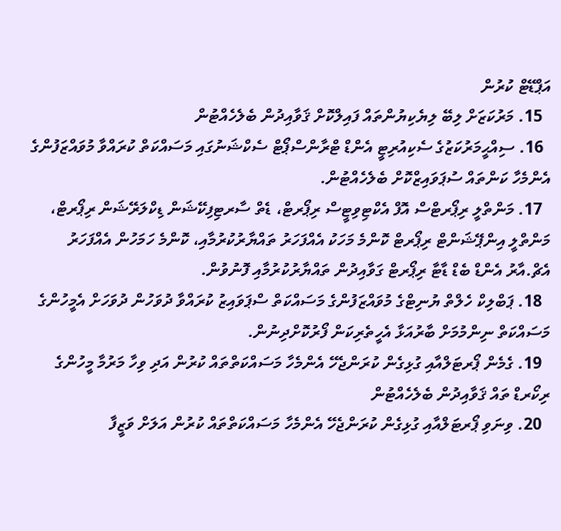އަޕްޑޭޓް ކުރުން
  15. މަރުކަޒަށް ލިބޭ ލިޔެކިޔުންތައް ފައިލްކޮށް ޤަވާއިދުން ބެލެހެއްޓުން
  16. ސިއްޙީމަރުކަޒުގެ ސެކިއުރިޓީ އެންޑް ޓްރާންސްޕޯޓް ސެކްޝަނުގައި މަސައްކަތް ކުރައްވާ މުވައްޒަފުންގެ އެންމެހާ ކަންތައް ސުޕަވައިޒްކޮށް ބެލެހެއްޓުން.
  17. މަންތްލީ ރިޕޯރޓްސް އޮފް އެކްޓިވިޓީސް ރިޕޯރޓް، ޑެތް ސާރޓިފިކޭޝަން ޑިކްލަރޭޝަން ރިޕޯރޓް، މަންތްލީ އިންޕޭޝަންޓް ރިޕޯރޓް ކޮންމެ މަހަކު އެއްފަހަރު ތައްޔާރުކުރުމާއި، ކޮންމެ ހަމަހުން އެއްފަހަރު އެޗް.އާރު އެންޑް ބެޑް ޑާޓާ ރިޕޯރޓް ގަވާއިދުން ތައްޔާރުކުރުމާއި ފޮނުވުން.
  18. ޕަބްލިކް ހެލްތް ޔުނިޓްގެ މުވައްޒަފުންގެ މަސައްކަތް ސްޕަވައިޒު ކުރައްވާ ދުވަހުން ދުވަހަށް އެމީހުންގެ މަސައްކަތް ނިންމުމަށް ބާރުއަޅާ އެހީތެރިކަން ފޯރުކޮށްދިނުން.
  19. ގެމެން ޕޯރޓަލްއާއި ގުޅިގެން ކުރަންޖެހޭ އެންމެހާ މަސައްކަތްތައް ކުރުން އަދި ވިހާ މަރުމާ މީހުންގެ ރިކޯރޑް ތައް ޤަވާއިދުން ބެލެހެއްޓުން
  20. ވިނަވި ޕޯރޓަލްއާއި ގުޅިގެން ކުރަންޖެހޭ އެންމެހާ މަސައްކަތްތައް ކުރުން އަލަށް ވަޒީފާ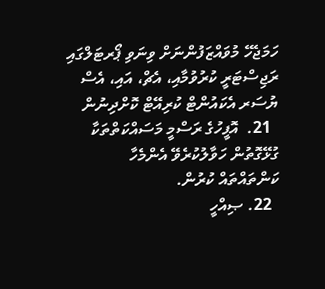ހަމަޖެހޭ މުވައްޒަފުންނަށް ވިނަވި ޕޯރޓަލްގައި ރަޖިސްޓަރީ ކުރުވުމާއި، އެޗް، އައި، އެސް ޔުސަރ އެކައުންޓް ކުރިއޭޓް ކޮށްދިނުން
  21.  އޮފީހުގެ ރަސްމީ މަސައްކަތްތަކާ ގުޅޭގޮތުން ހަވާލުކުރެވޭ އެންމެހާ ކަންތައްތައް ކުރުން.
  22. ޞިއްހީ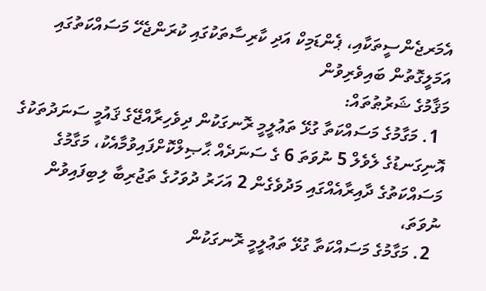އެމަރޖެންސީތަކާއި، ޕެންޑަމިކް އަދި ކާރިސާތަކުގައި ކުރަންޖެހޭ މަސައްކަތުގައި އަމަލީގޮތުން ބައިވެރިވުން
މަޤާމުގެ ޝަރުޠުތައް:
  1. މަގާމުގެ މަސައްކަތާ ގުޅޭ ތަޢުލީމީ ރޮނގަކުން ދިވެހިރާއްޖޭގެ ޤައުމީ ސަނަދުތަކުގެ އޮނިގަނޑުގެ ލެވެލް 5 ނުވަތަ 6 ގެ ސަނަދެއް ޙާޞިލްކޮށްފައިވުމާއެކު، މަގާމުގެ މަސައްކަތުގެ ދާއިރާއެއްގައި މަދުވެގެން 2 އަހަރު ދުވަހުގެ ތަޖުރިބާ ލިބިފައިވުން ނުވަތަ،
  2. މަގާމުގެ މަސައްކަތާ ގުޅޭ ތަޢުލީމީ ރޮނގަކުން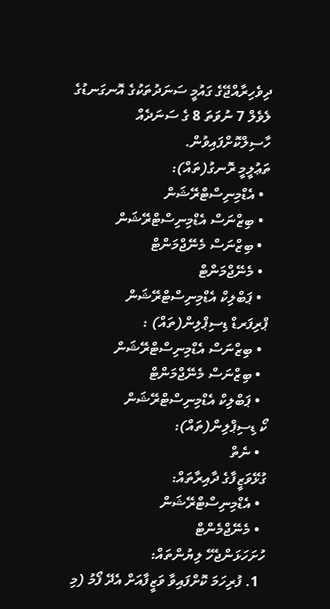ދިވެހިރާއްޖޭގެ ގައުމީ ސަނަދުތަކުގެ އޮނގަނޑުގެ ލެވެލް 7 ނުވަތަ 8 ގެ ސަނަދެއް ހާސިލްކޮށްފައިވުން.
ތަޢުލީމީ ރޮނގު(ތައް):
  • އެޑްމިނިސްޓްރޭޝަން
  • ބިޒްނަސް އެޑްމިނިސްޓްރޭޝަން
  • ބިޒްނަސް މެނޭޖްމަންޓް
  • މެނޭޖްމަންޓް
  • ޕަބްލިކް އެޑްމިނިސްޓްރޭޝަން
ޕްރިފަރޑް ޑިސިޕްލިން(ތައް) :
  • ބިޒްނަސް އެޑްމިނިސްޓްރޭޝަން
  • ބިޒްނަސް މެނޭޖްމަންޓް
  • ޕަބްލިކް އެޑްމިނިސްޓްރޭޝަން
ކޯ ޑިސިޕްލިން(ތައް):
  • ނެތް
ގުޅޭވަޒީފާގެ ދާއިރާތައް:
  • އެޑްމިނިސްޓްރޭޝަން
  • މެނޭޖްމެންޓް
ހުށަހަޅަންޖެހޭ ލިޔުންތައް:
  1. ފުރިހަމަ ކޮށްފައިވާ ވަޒީފާއަށް އެދޭ ފޯމު (މި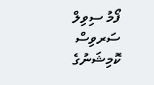ފޯމު ސިވިލް ސަރވިސް ކޮމިޝަނުގެ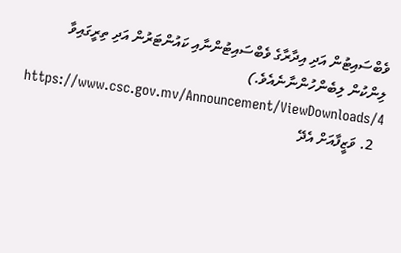ވެބްސައިޓުން އަދި އިދާރާގެ ވެބްސައިޓުންނާއި ކައުންޓަރުން އަދި ތިރީގައިވާ ލިންކުން ލިބެންހުންނާނެއެވެ.) https://www.csc.gov.mv/Announcement/ViewDownloads/4
  2. ވަޒީފާއަށް އެދޭ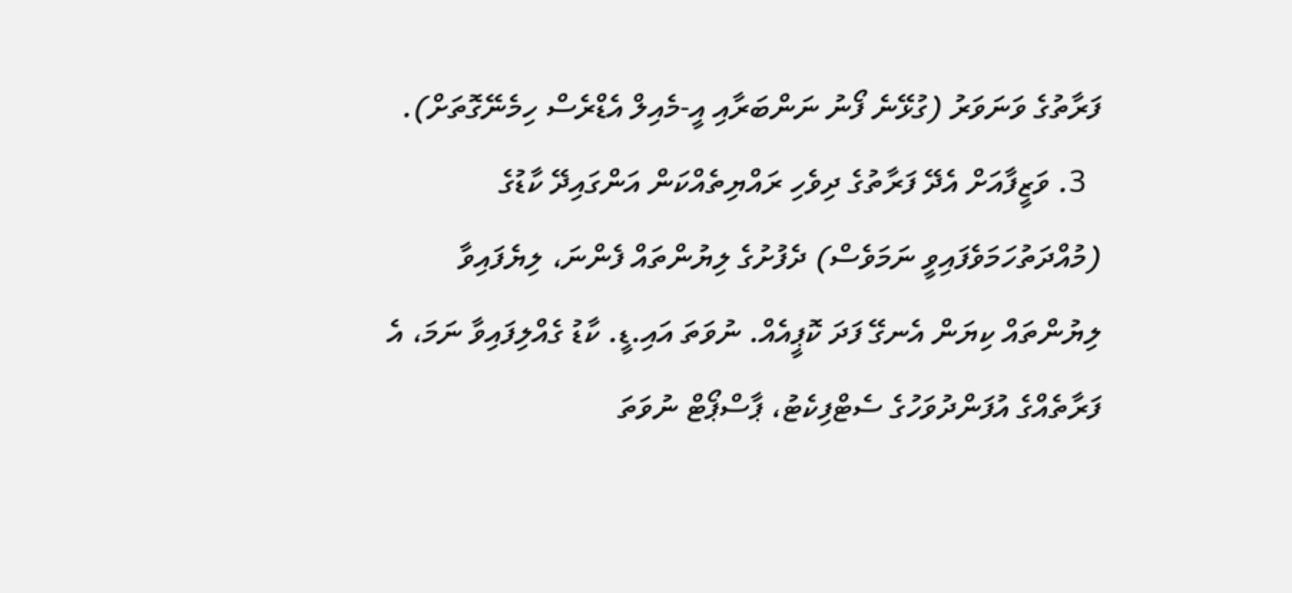ފަރާތުގެ ވަނަވަރު (ގުޅޭނެ ފޯނު ނަންބަރާއި އީ-މެއިލް އެޑްރެސް ހިމެނޭގޮތަށް).
  3. ވަޒީފާއަށް އެދޭ ފަރާތުގެ ދިވެހި ރައްޔިތެއްކަން އަންގައިދޭ ކާޑުގެ (މުއްދަތުހަމަވެފައިވީ ނަމަވެސް) ދެފުށުގެ ލިޔުންތައް ފެންނަ، ލިޔެފައިވާ ލިޔުންތައް ކިޔަން އެނގޭ ފަދަ ކޮޕީއެއް. ނުވަތަ އައި.ޑީ. ކާޑު ގެއްލިފައިވާ ނަމަ، އެ ފަރާތެއްގެ އުފަންދުވަހުގެ ސެޓްފިކެޓު، ޕާސްޕޯޓް ނުވަތަ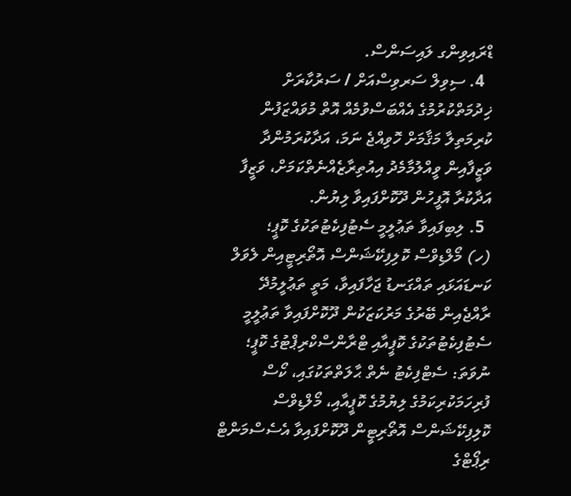ޑްރައިވިންގ ލައިސަންސް.
  4. ސިވިލް ސަރވިސްއަށް / ސަރުކާރަށް ޚިދުމަތްކުރުމުގެ އެއްބަސްވުމެއް އޮތް މުވައްޒަފުން ކުރިމަތިލާ މަޤާމަށް ހޮވިއްޖެ ނަމަ، އަދާކުރަމުންދާ ވަޒީފާއިން ވީއްލުމާމެދު އިއުތިރާޒެއްނެތްކަމަށް، ވަޒީފާ އަދާކުރާ އޮފީހުން ދޫކޮށްފައިވާ ލިޔުން.
  5. ލިބިފައިވާ ތަޢުލީމީ ސެޓުފިކެޓުތަކުގެ ކޮޕީ؛
(ހ) މޯލްޑިވްސް ކޮލިފިކޭޝަންސް އޮތޯރިޓީއިން ލެވަލް ކަނޑައަޅައި ތައްގަނޑު ޖަހާފައިވާ، މަތީ ތަޢުލީމުދޭ ރާއްޖެއިން ބޭރުގެ މަރުކަޒަކުން ދޫކޮށްފައިވާ ތަޢުލީމީ ސެޓުފިކެޓުތަކުގެ ކޮޕީއާއި ޓްރާންސްކްރިޕްޓުގެ ކޮޕީ؛ ނުވަތަ: ސެޓްފިކެޓު ނެތް ޙާލަތްތަކުގައި، ކޯސް ފުރިހަމަކުރިކަމުގެ ލިޔުމުގެ ކޮޕީއާއި، މޯލްޑިވްސް ކޮލިފިކޭޝަންސް އޮތޯރިޓީން ދޫކޮށްފައިވާ އެސެސްމަންޓް ރިޕޯޓްގެ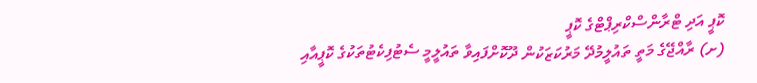ކޮޕީ އަދި ޓްރާންސްކްރިޕްޓްގެ ކޮޕީ
(ށ) ރާއްޖޭގެ މަތީ ތައުލީމުދޭ މަރުކަޒަކުން ދޫކޮށްފައިވާ ތައުލީމީ ސެޓުފިކެޓުތަކުގެ ކޮޕީއާއި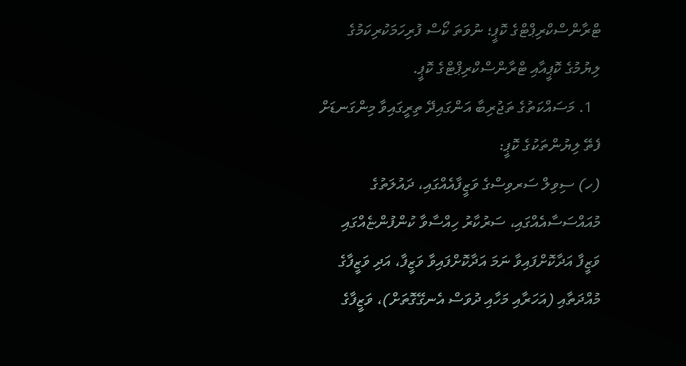ޓްރާންސްކްރިޕްޓްގެ ކޮޕީ؛ ނުވަތަ ކޯސް ފުރިހަމަކުރިކަމުގެ ލިޔުމުގެ ކޮޕީއާއި ޓްރާންސްކްރިޕްޓްގެ ކޮޕީ.
  1. މަސައްކަތުގެ ތަޖުރިބާ އަންގައިދޭ ތިރީގައިވާ މިންގަނޑަށް ފެތޭ ލިޔުންތަކުގެ ކޮޕީ:
(ހ) ސިވިލް ސަރވިސްގެ ވަޒީފާއެއްގައި، ދައުލަތުގެ މުއައްސަސާއެއްގައި، ސަރުކާރު ހިއްސާވާ ކުންފުންޏެއްގައި ވަޒީފާ އަދާކޮށްފައިވާ ނަމަ އަދާކޮށްފައިވާ ވަޒީފާ، އަދި ވަޒީފާގެ މުއްދަތާއި (އަހަރާއި މަހާއި ދުވަސް އެނގޭގޮތަށް)، ވަޒީފާގެ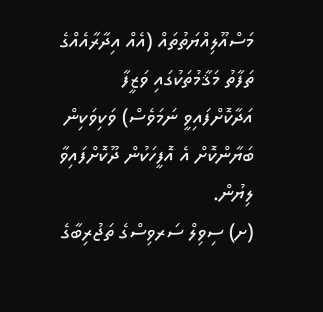މަސްއޫލިއްޔަތުތައް (އެއް އިދާރާއެއްގެ ތަފާތު މަޤާމުތަކުގައި ވަޒީފާ އަދާކޮށްފައިވީ ނަމަވެސް) ވަކިވަކިން ބަޔާންކޮށް އެ އޮފީހަކުން ދޫކޮށްފައިވާ ލިޔުން.
(ށ) ސިވިލް ސަރވިސްގެ ތަޖުރިބާގެ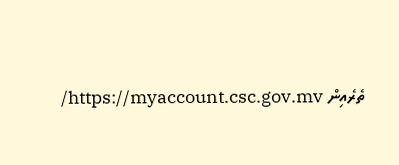ތެރެއިން https://myaccount.csc.gov.mv/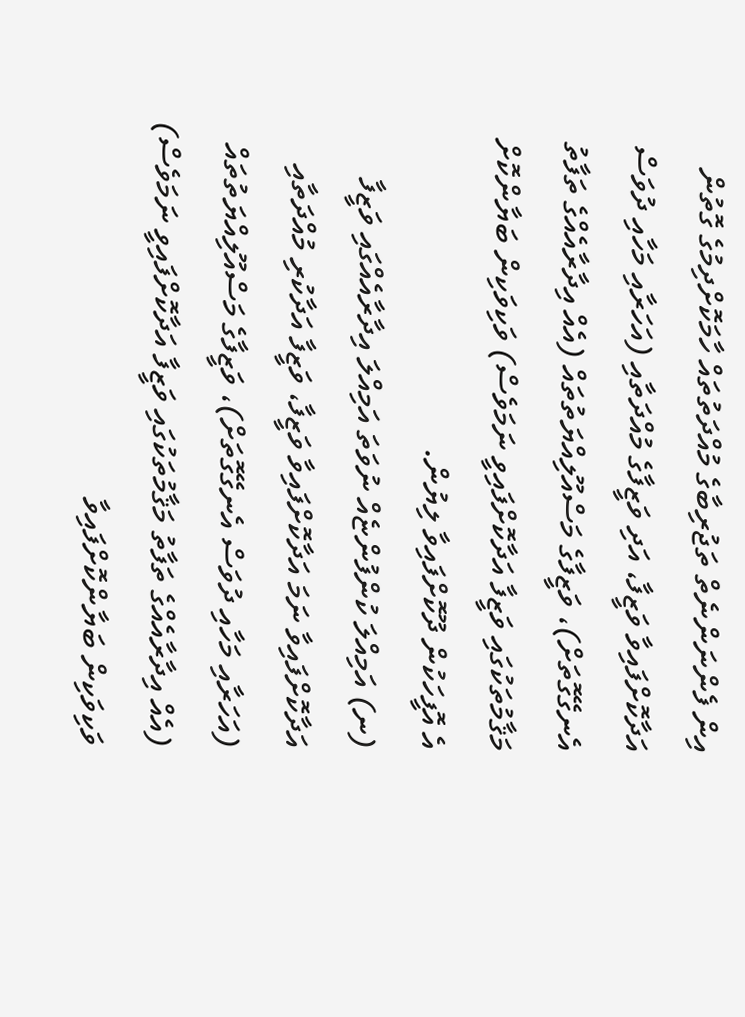އިން ފެންނަންނެތް ތަޖުރިބާގެ މުއްދަތުތައް ހާމަކޮށްދިމުގެ ގޮތުން އަދާކޮށްފައިވާ ވަޒީފާ، އަދި ވަޒީފާގެ މުއްދަތާއި (އަހަރާއި މަހާއި ދުވަސް އެނގޭގޮތަށް)، ވަޒީފާގެ މަސްއޫލިއްޔަތުތައް (އެއް އިދާރާއެއްގެ ތަފާތު މަޤާމުތަކުގައި ވަޒީފާ އަދާކޮށްފައިވީ ނަމަވެސް) ވަކިވަކިން ބަޔާންކޮށް އެ އޮފީހަކުން ދޫކޮށްފައިވާ ލިޔުން.
(ނ) އަމިއްލަ ކުންފުންޏެއް ނުވަތަ އަމިއްލަ އިދާރާއެއްގައި ވަޒީފާ އަދާކޮށްފައިވާ ނަމަ އަދާކޮށްފައިވާ ވަޒީފާ، ވަޒީފާ އަދާކުރި މުއްދަތާއި (އަހަރާއި މަހާއި ދުވަސް އެނގޭގޮތަށް)، ވަޒީފާގެ މަސްއޫލިއްޔަތުތައް (އެއް އިދާރާއެއްގެ ތަފާތު މަޤާމުތަކުގައި ވަޒީފާ އަދާކޮށްފައިވީ ނަމަވެސް) ވަކިވަކިން ބަޔާންކޮށްފައިވާ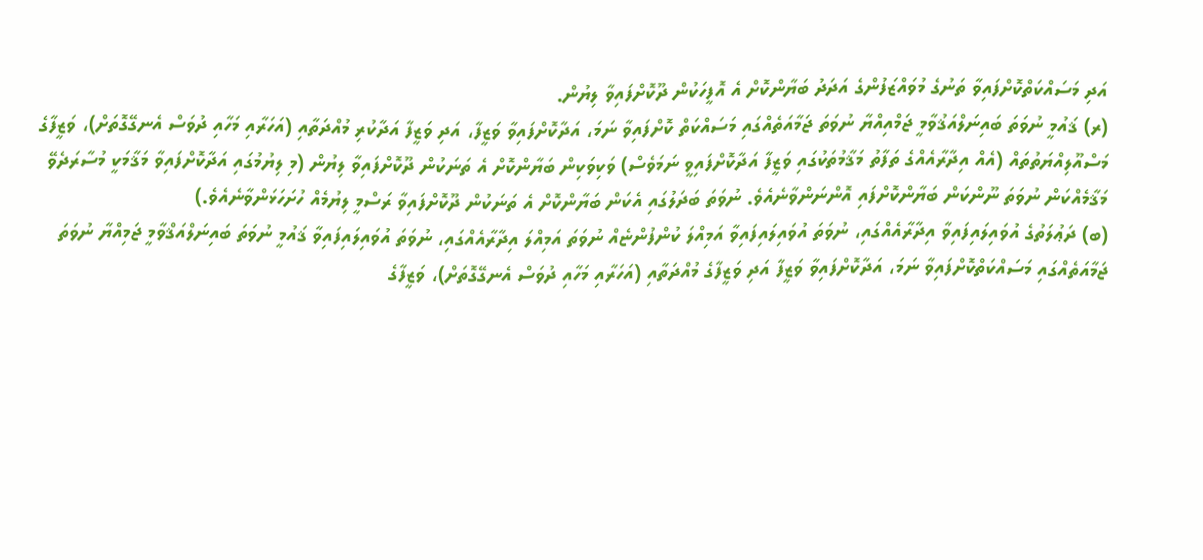އަދި މަސައްކަތްކޮށްފައިވާ ތަނުގެ މުވައްޒަފުންގެ އަދަދު ބަޔާންކޮށް އެ އޮފީހަކުން ދޫކޮށްފައިވާ ލިޔުން.
(ރ) ޤައުމީ ނުވަތަ ބައިނަލްއަޤުވާމީ ޖަމްއިއްޔާ ނުވަތަ ޖަމާއަތެއްގައި މަސައްކަތް ކޮށްފައިވާ ނަމަ، އަދާކޮށްފައިވާ ވަޒީފާ، އަދި ވަޒީފާ އަދާކުރި މުއްދަތާއި (އަހަރާއި މަހާއި ދުވަސް އެނގޭގޮތަށް)، ވަޒީފާގެ މަސްއޫލިއްޔަތުތައް (އެއް އިދާރާއެއްގެ ތަފާތު މަޤާމުތަކުގައި ވަޒީފާ އަދާކޮށްފައިވީ ނަމަވެސް) ވަކިވަކިން ބަޔާންކޮށް އެ ތަނަކުން ދޫކޮށްފައިވާ ލިޔުން (މި ލިޔުމުގައި އަދާކޮށްފައިވާ މަޤާމަކީ މުސާރަދެވޭ މަޤާމެއްކަން ނުވަތަ ނޫންކަން ބަޔާންކޮށްފައި އޮންނަންވާނެއެވެ. ނުވަތަ ބަދަލުގައި އެކަން ބަޔާންކޮށް އެ ތަނަކުން ދޫކޮށްފައިވާ ރަސްމީ ލިޔުމެއް ހުށަހަޅަންވާނެއެވެ.)
(ބ) ދަޢުލަތުގެ އުވައިލައިފައިވާ އިދާރާއެއްގައި، ނުވަތަ އުވައިލައިފައިވާ އަމިއްލަ ކުންފުންޏެއް ނުވަތަ އަމިއްލަ އިދާރާއެއްގައި، ނުވަތަ އުވައިލައިފައިވާ ޤައުމީ ނުވަތަ ބައިނަލްއަޤްވާމީ ޖަމިއްޔާ ނުވަތަ ޖަމާއަތެއްގައި މަސައްކަތްކޮށްފައިވާ ނަމަ، އަދާކޮށްފައިވާ ވަޒީފާ އަދި ވަޒީފާގެ މުއްދަތާއި (އަހަރާއި މަހާއި ދުވަސް އެނގޭގޮތަށް)، ވަޒީފާގެ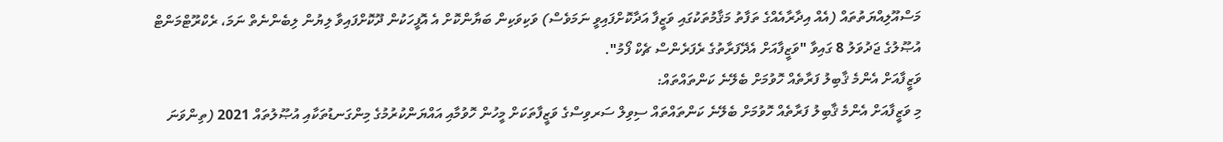މަސްއޫލިއްޔަތުތައް (އެއް އިދާރާއެއްގެ ތަފާތު މަޤާމުތަކުގައި ވަޒީފާ އަދާކޮށްފައިވީ ނަމަވެސް) ވަކިވަކިން ބަޔާންކޮށް އެ އޮފީހަކުން ދޫކޮށްފައިވާ ލިޔުން ލިބެންނެތް ނަމަ، ރެކްރޫޓްމަންޓް އުޞޫލުގެ ޖަދުވަލު 8 ގައިވާ "ވަޒީފާއަށް އެދޭފަރާތުގެ ރެފަރެންސް ޗެކް ފޯމު".
ވަޒީފާއަށް އެންމެ ޤާބިލު ފަރާތެއް ހޮވުމަށް ބެލޭނެ ކަންތައްތައް:
މި ވަޒީފާއަށް އެންމެ ޤާބިލު ފަރާތެއް ހޮވުމަށް ބެލޭނެ ކަންތައްތައް ސިވިލް ސަރވިސްގެ ވަޒީފާތަކަށް މީހުން ހޮވުމާއި އައްޔަންކުރުމުގެ މިންގަނޑުތަކާއި އުޞޫލުތައް 2021 (ތިންވަނަ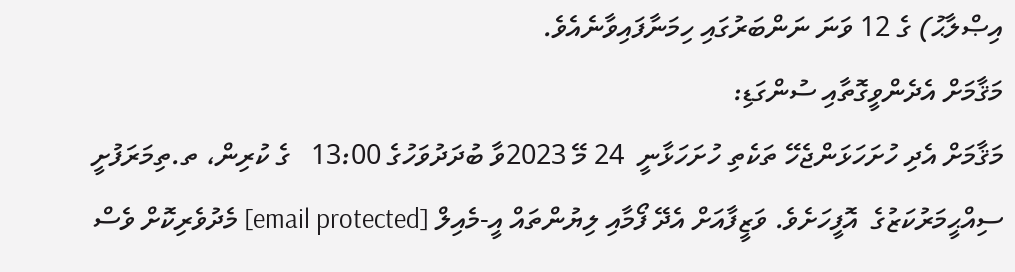އިޞްލާޙު) ގެ 12 ވަނަ ނަންބަރުގައި ހިމަނާފައިވާނެއެވެ.
މަޤާމަށް އެދެންވީގޮތާއި ސުންގަޑި:
މަޤާމަށް އެދި ހުށަހަޅަންޖެހޭ ތަކެތި ހުށަހަޅާނީ  24 މޭ 2023ވާ ބުދަދުވަހުގެ 13:00   ގެ ކުރިން، ތ.ތިމަރަފުށީ ސިއްޙީމަރުކަޒުގެ  އޮފީހަށެވެ. ވަޒީފާއަށް އެދޭ ފޯމާއި ލިޔުންތައް އީ-މެއިލް [email protected] މެދުވެރިކޮށް ވެސް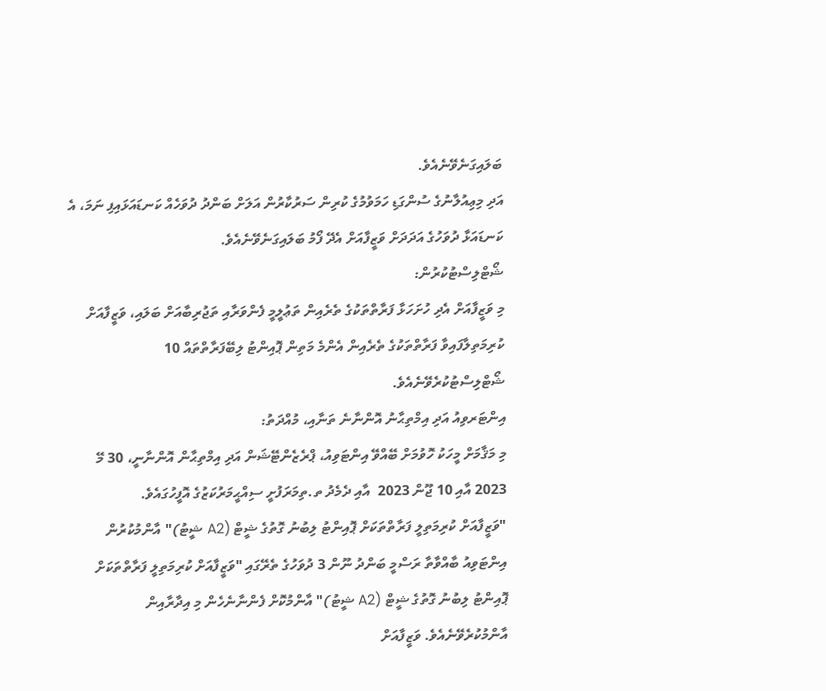ބަލައިގަނެވޭނެއެވެ.
އަދި މިޢިއުލާނުގެ ސުންގަޑި ހަމަވުމުގެ ކުރިން ސަރުކާރުން އަލަށް ބަންދު ދުވަހެއް ކަނޑައަޅައިފި ނަމަ، އެ ކަނޑައަޅާ ދުވަހުގެ އަދަދަށް ވަޒީފާއަށް އެދޭ ފޯމު ބަލައިގަނެވޭނެއެވެ.
ޝޯޓްލިސްޓުކުރުން:
މި ވަޒީފާއަށް އެދި ހުށަހަޅާ ފަރާތްތަކުގެ ތެރެއިން ތަޢުލީމީ ފެންވަރާއި ތަޖުރިބާއަށް ބަލައި، ވަޒީފާއަށް ކުރިމަތިލާފައިވާ ފަރާތްތަކުގެ ތެރެއިން އެންމެ މަތިން ޕޮއިންޓު ލިބޭފަރާތްތައް 10 ޝޯޓްލިސްޓުކުރެވޭނެއެވެ.
އިންޓަރވިއު އަދި އިމްތިޙާނު އޮންނާނެ ތަނާއި، މުއްދަތު:
މި މަޤާމަށް މީހަކު ހޮވުމަށް ބޭއްވޭ އިންޓަވިއު، ޕްރެޒެންޓޭޝަން އަދި އިމްތިޙާން އޮންނާނީ، 30 މޭ 2023 އާއި 10 ޖޫން 2023  އާއި ދެމެދު ތ.ތިމަރަފުށީ ސިއްޙީމަރުކަޒުގެ އޮފީހުގައެވެ.
"ވަޒީފާއަށް ކުރިމަތިލީ ފަރާތްތަކަށް ޕޮއިންޓު ލިބުނު ގޮތުގެ ޝީޓް (A2 ޝީޓު)" އާންމުކުރުން
އިންޓަވިއު ބާއްވާތާ ރަސްމީ ބަންދު ނޫން 3 ދުވަހުގެ ތެރޭގައި "ވަޒީފާއަށް ކުރިމަތިލީ ފަރާތްތަކަށް ޕޮއިންޓު ލިބުނު ގޮތުގެ ޝީޓް (A2 ޝީޓު)" އާންމުކޮށް ފެންނާނެހެން މި އިދާރާއިން އާންމުކުރެވޭނެއެވެ. ވަޒީފާއަށް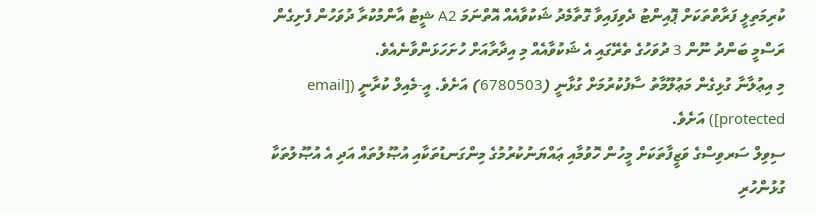ކުރިމަތިލީ ފަރާތްތަކަށް ޕޮއިންޓު ދެވިފައިވާ ގޮތާމެދު ޝަކުވާއެއް އޮތްނަމަ A2 ޝީޓު އާންމުކުރާ ދުވަހުން ފެށިގެން ރަސްމީ ބަންދު ނޫން 3 ދުވަހުގެ ތެރޭގައި އެ ޝަކުވާއެއް މި އިދާރާއަށް ހުށަހަޅަންވާނެއެވެ.
މި އިޢުލާނާ ގުޅިގެން މަޢުލޫމާތު ސާފުކުރުމަށް ގުޅާނީ (6780503) އަށެވެ. އީ-މެއިލް ކުރާނީ ([email protected]) އަށެވެ.
ސިވިލް ސަރވިސްގެ ވަޒީފާތަކަށް މީހުން ހޮވުމާއި ޢައްޔަނުކުރުމުގެ މިންގަނޑުތަކާއި އުޞޫލުތައް އަދި އެ އުޞޫލުތަކާ ގުޅުންހުރި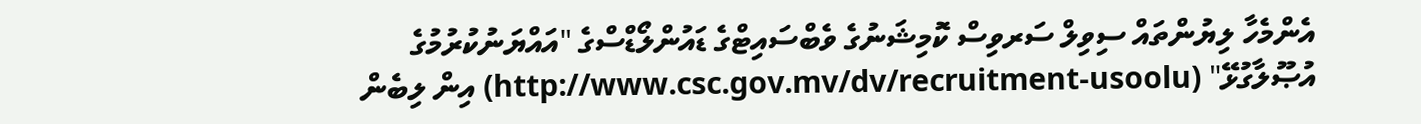އެންމެހާ ލިޔުންތައް ސިވިލް ސަރވިސް ކޮމިޝަނުގެ ވެބްސައިޓްގެ ޑައުންލޯޑްސްގެ "އައްޔަނުކުރުމުގެ އުޞޫލާގުޅޭ" (http://www.csc.gov.mv/dv/recruitment-usoolu) އިން ލިބެން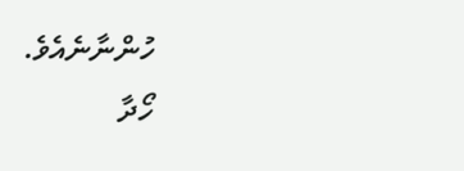ހުންނާނެއެވެ.
ހޯދާ